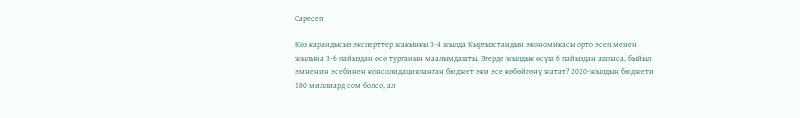Саресеп

Көз карандысыз эксперттер жакынкы 3-4 жылда Кыргызстандын экономикасы орто эсеп менен жылына 3-6 пайыздан өсө турганын маалымдашты. Эгерде жылдык өсүш 6 пайыздан ашпаса, быйыл эмненин эсебинен консолидацияланган бюджет эки эсе көбөйгөнү жатат? 2020-жылдын бюджети 180 миллиард сом болсо, ал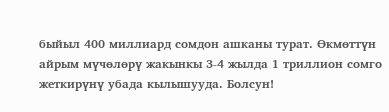быйыл 400 миллиард сомдон ашканы турат. Өкмөттүн айрым мүчөлөрү жакынкы 3-4 жылда 1 триллион сомго жеткирүнү убада кылышууда. Болсун!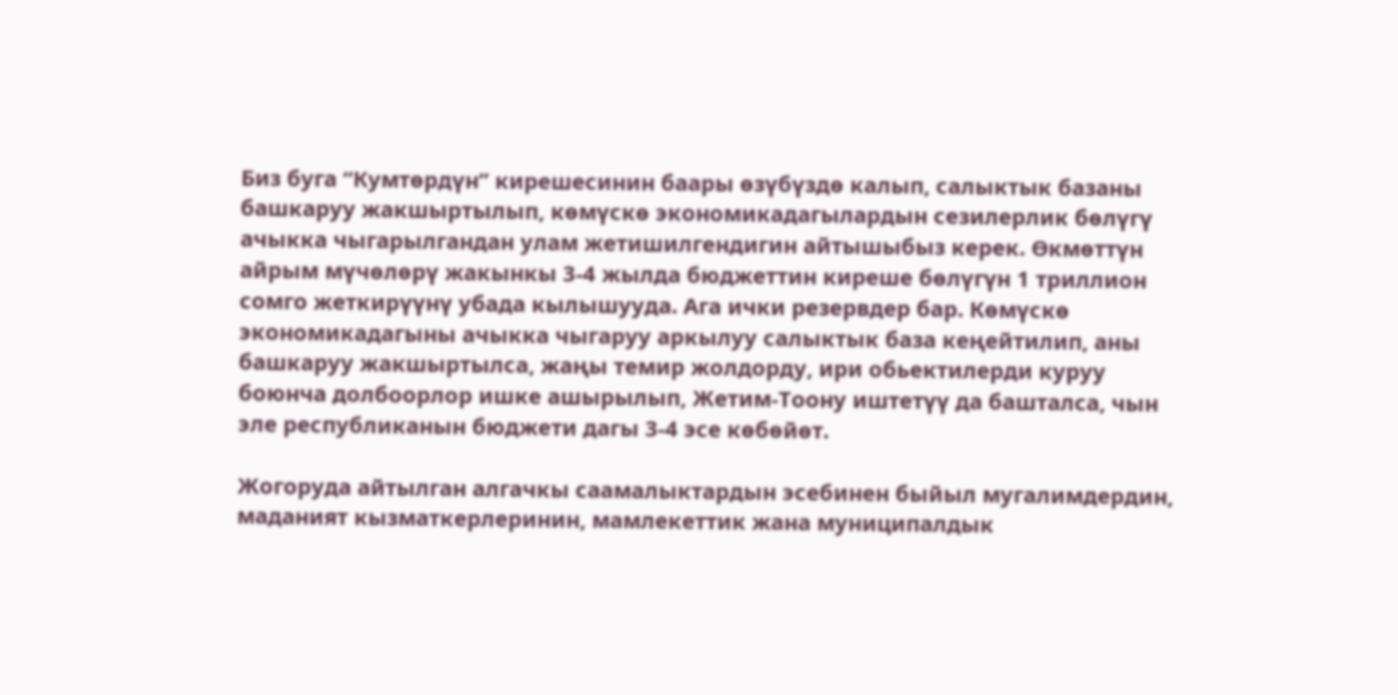Биз буга “Кумтөрдүн” кирешесинин баары өзүбүздө калып, салыктык базаны башкаруу жакшыртылып, көмүскө экономикадагылардын сезилерлик бөлүгү ачыкка чыгарылгандан улам жетишилгендигин айтышыбыз керек. Өкмөттүн айрым мүчөлөрү жакынкы 3-4 жылда бюджеттин киреше бөлүгүн 1 триллион сомго жеткирүүнү убада кылышууда. Ага ички резервдер бар. Көмүскө экономикадагыны ачыкка чыгаруу аркылуу салыктык база кеңейтилип, аны башкаруу жакшыртылса, жаңы темир жолдорду, ири обьектилерди куруу боюнча долбоорлор ишке ашырылып, Жетим-Тоону иштетүү да башталса, чын эле республиканын бюджети дагы 3-4 эсе көбөйөт.

Жогоруда айтылган алгачкы саамалыктардын эсебинен быйыл мугалимдердин, маданият кызматкерлеринин, мамлекеттик жана муниципалдык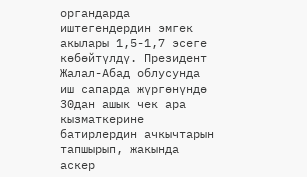органдарда иштегендердин эмгек акылары 1,5-1,7 эсеге көбөйтүлдү. Президент Жалал-Абад облусунда иш сапарда жүргөнүндө 30дан ашык чек ара кызматкерине батирлердин ачкычтарын тапшырып, жакында аскер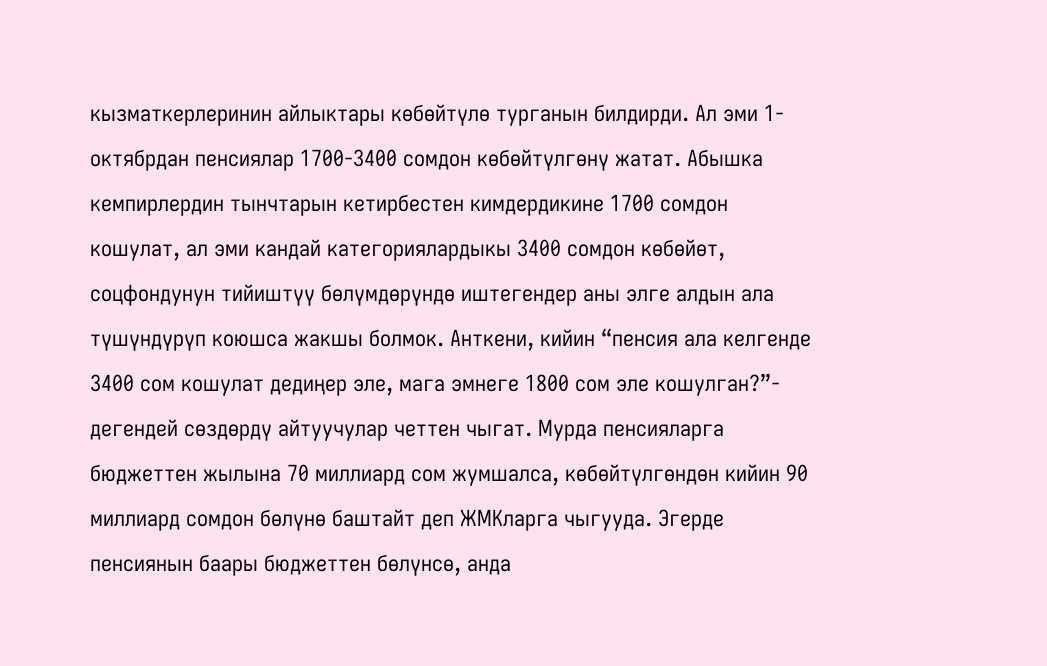кызматкерлеринин айлыктары көбөйтүлө турганын билдирди. Ал эми 1-октябрдан пенсиялар 1700-3400 сомдон көбөйтүлгөнү жатат. Абышка кемпирлердин тынчтарын кетирбестен кимдердикине 1700 сомдон кошулат, ал эми кандай категориялардыкы 3400 сомдон көбөйөт, соцфондунун тийиштүү бөлүмдөрүндө иштегендер аны элге алдын ала түшүндүрүп коюшса жакшы болмок. Анткени, кийин “пенсия ала келгенде 3400 сом кошулат дедиңер эле, мага эмнеге 1800 сом эле кошулган?”- дегендей сөздөрдү айтуучулар четтен чыгат. Мурда пенсияларга бюджеттен жылына 70 миллиард сом жумшалса, көбөйтүлгөндөн кийин 90 миллиард сомдон бөлүнө баштайт деп ЖМКларга чыгууда. Эгерде пенсиянын баары бюджеттен бөлүнсө, анда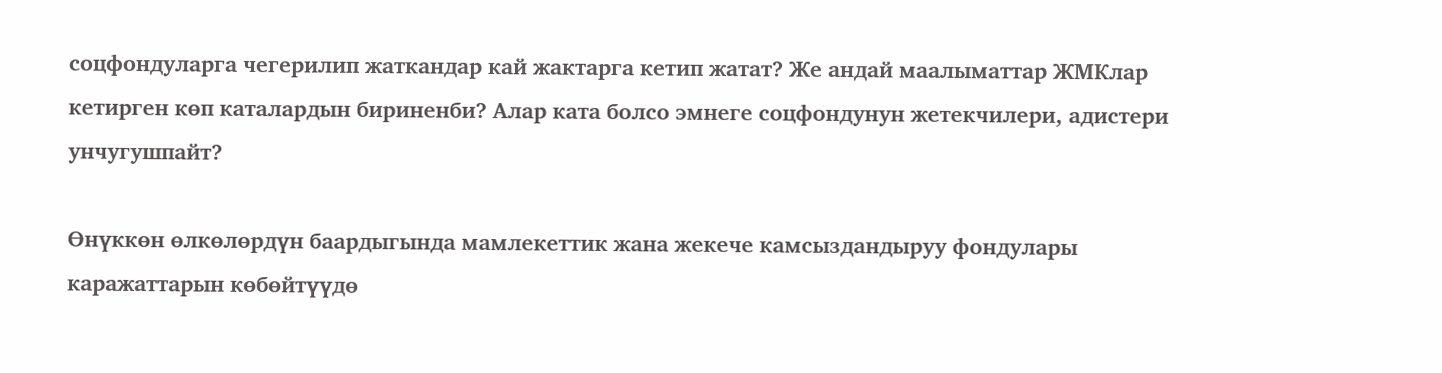соцфондуларга чегерилип жаткандар кай жактарга кетип жатат? Же андай маалыматтар ЖМКлар кетирген көп каталардын бириненби? Алар ката болсо эмнеге соцфондунун жетекчилери, адистери унчугушпайт?

Өнүккөн өлкөлөрдүн баардыгында мамлекеттик жана жекече камсыздандыруу фондулары каражаттарын көбөйтүүдө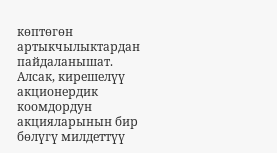көптөгөн артыкчылыктардан пайдаланышат. Алсак, кирешелүү акционердик коомдордун акцияларынын бир бөлүгү милдеттүү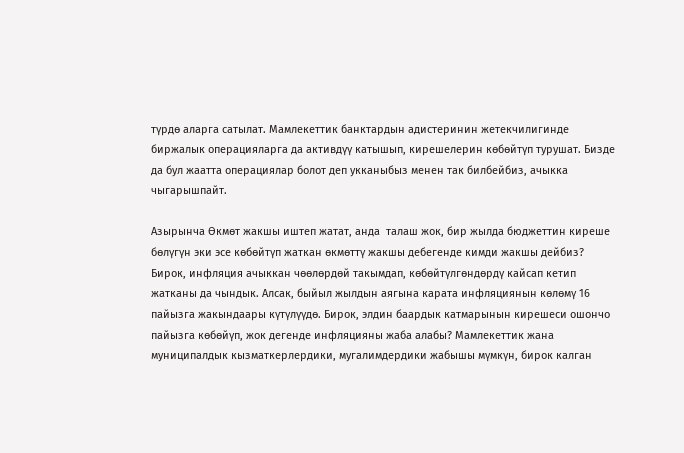түрдө аларга сатылат. Мамлекеттик банктардын адистеринин жетекчилигинде биржалык операцияларга да активдүү катышып, кирешелерин көбөйтүп турушат. Бизде да бул жаатта операциялар болот деп укканыбыз менен так билбейбиз, ачыкка чыгарышпайт.

Азырынча Өкмөт жакшы иштеп жатат, анда  талаш жок, бир жылда бюджеттин киреше бөлүгүн эки эсе көбөйтүп жаткан өкмөттү жакшы дебегенде кимди жакшы дейбиз? Бирок, инфляция ачыккан чөөлөрдөй такымдап, көбөйтүлгөндөрдү кайсап кетип жатканы да чындык. Алсак, быйыл жылдын аягына карата инфляциянын көлөмү 16 пайызга жакындаары күтүлүүдө. Бирок, элдин баардык катмарынын кирешеси ошончо пайызга көбөйүп, жок дегенде инфляцияны жаба алабы? Мамлекеттик жана муниципалдык кызматкерлердики, мугалимдердики жабышы мүмкүн, бирок калган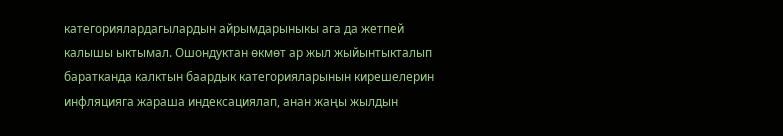категориялардагылардын айрымдарыныкы ага да жетпей калышы ыктымал. Ошондуктан өкмөт ар жыл жыйынтыкталып баратканда калктын баардык категорияларынын кирешелерин инфляцияга жараша индексациялап, анан жаңы жылдын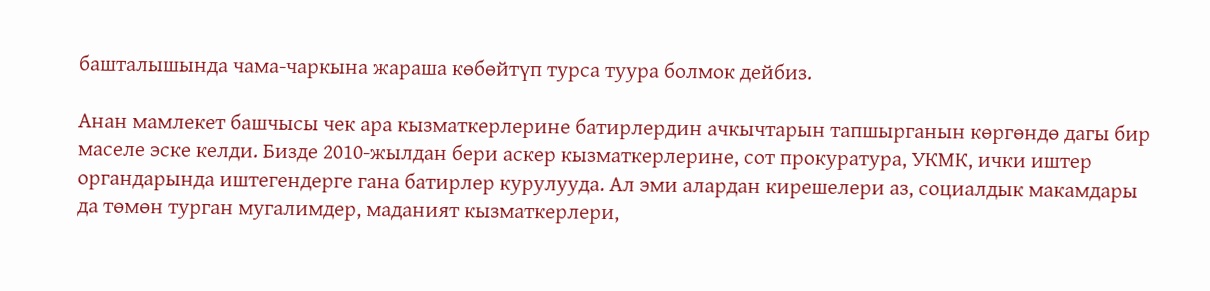башталышында чама-чаркына жараша көбөйтүп турса туура болмок дейбиз.

Анан мамлекет башчысы чек ара кызматкерлерине батирлердин ачкычтарын тапшырганын көргөндө дагы бир маселе эске келди. Бизде 2010-жылдан бери аскер кызматкерлерине, сот прокуратура, УКМК, ички иштер органдарында иштегендерге гана батирлер курулууда. Ал эми алардан кирешелери аз, социалдык макамдары да төмөн турган мугалимдер, маданият кызматкерлери,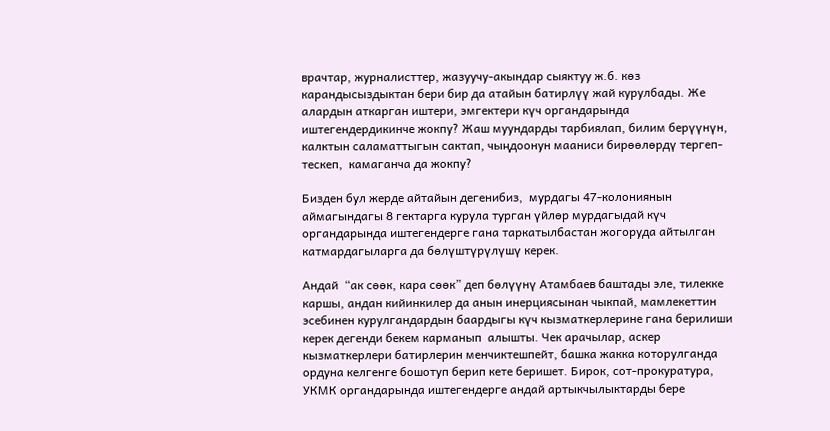врачтар, журналисттер, жазуучу-акындар сыяктуу ж.б. көз карандысыздыктан бери бир да атайын батирлүү жай курулбады. Же алардын аткарган иштери, эмгектери күч органдарында иштегендердикинче жокпу? Жаш муундарды тарбиялап, билим берүүнүн, калктын саламаттыгын сактап, чыңдоонун мааниси бирөөлөрдү тергеп-тескеп,  камаганча да жокпу?

Бизден бул жерде айтайын дегенибиз,  мурдагы 47-колониянын аймагындагы 8 гектарга курула турган үйлөр мурдагыдай күч органдарында иштегендерге гана таркатылбастан жогоруда айтылган катмардагыларга да бөлүштүрүлүшү керек.

Андай  “ак сөөк, кара сөөк” деп бөлүүнү Атамбаев баштады эле, тилекке каршы, андан кийинкилер да анын инерциясынан чыкпай, мамлекеттин эсебинен курулгандардын баардыгы күч кызматкерлерине гана берилиши керек дегенди бекем карманып  алышты. Чек арачылар, аскер кызматкерлери батирлерин менчиктешпейт, башка жакка которулганда ордуна келгенге бошотуп берип кете беришет. Бирок, сот-прокуратура, УКМК органдарында иштегендерге андай артыкчылыктарды бере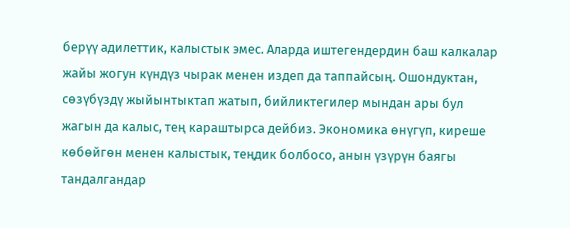берүү адилеттик, калыстык эмес. Аларда иштегендердин баш калкалар жайы жогун күндүз чырак менен издеп да таппайсың. Ошондуктан, сөзүбүздү жыйынтыктап жатып, бийликтегилер мындан ары бул жагын да калыс, тең караштырса дейбиз. Экономика өнүгүп, киреше көбөйгөн менен калыстык, теңдик болбосо, анын үзүрүн баягы тандалгандар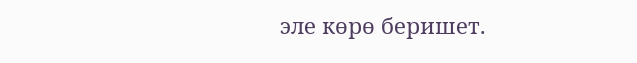эле көрө беришет.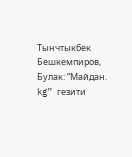Тынчтыкбек Бешкемпиров, Булак: “Майдан. kg” гезити